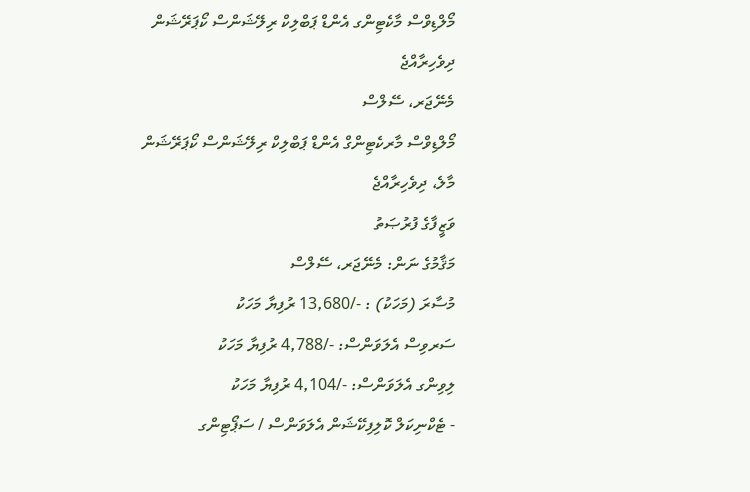މޯލްޑިވްސް މާކެޓިންގ އެންޑް ޕަބްލިކް ރިލޭޝަންސް ކޯޕަރޭޝަން
ދިވެހިރާއްޖެ
މެނޭޖަރ، ސޭލްސް
މޯލްޑިވްސް މާރކެޓިންގް އެންޑް ޕަބްލިކް ރިލޭޝަންސް ކޯޕަރޭޝަން
މާލެ، ދިވެހިރާއްޖެ
ވަޒީފާގެ ފުރުޞަތު
މަޤާމުގެ ނަން: މެނޭޖަރ، ސޭލްސް
މުސާރަ (މަހަކު) : -/13,680 ރުފިޔާ މަހަކު
ސަރވިސް އެލަވަންސް: -/4,788 ރުފިޔާ މަހަކު
ލިވިންގ އެލަވަންސް: -/4,104 ރުފިޔާ މަހަކު
- ޓެކްނިކަލް ކޮލިފިކޭޝަން އެލަވަންސް / ސަޕޯޓިންގ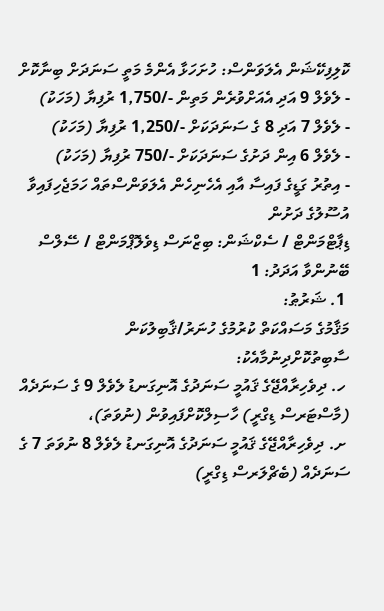ކޮލިފިކޭޝަން އެލަވަންސް: ހުށަހަޅާ އެންމެ މަތީ ސަނަދަށް ބިނާކޮށް
- ލެވެލް 9 އަދި އެއަށްވުރެން މަތިން -/1,750 ރުފިޔާ (މަހަކު)
- ލެވެލް 7 އަދި 8 ގެ ސަނަދަކަށް -/1,250 ރުފިޔާ (މަހަކު)
- ލެވެލް 6 އިން ދަށުގެ ސަނަދަކަށް -/750 ރުފިޔާ (މަހަކު)
- އިތުރު ގަޑީގެ ފައިސާ އާއި އެހެނިހެން އެލަވަންސްތައް ހަމަޖެހިފައިވާ އުސޫލުގެ ދަށުން
ޑިޕާޓްމަންޓް / ސެކްޝަން: ބިޒްނަސް ޑިވެލޮޕްމަންޓް / ސޭލްސް
ބޭނުންވާ އަދަދު: 1
 1. ޝަރުޠު:
މަޤާމުގެ މަސައްކަތް ކުރުމުގެ ހުނަރު/ޤާބިލުކަން ސާބިތުކޮށްދިނުމާއެކު:
 ހ. ދިވެހިރާއްޖޭގެ ޤައުމީ ސަނަދުގެ އޮނިގަނޑު ލެވެލް 9 ގެ ސަނަދެއް (މާސްޓަރސް ޑިގްރީ) ހާސިލްކޮށްފައިވުން (ނުވަތަ)،
 ށ. ދިވެހިރާއްޖޭގެ ޤައުމީ ސަނަދުގެ އޮނިގަނޑު ލެވެލް 8 ނުވަތަ 7 ގެ ސަނަދެއް (ބެޗްލަރސް ޑިގްރީ)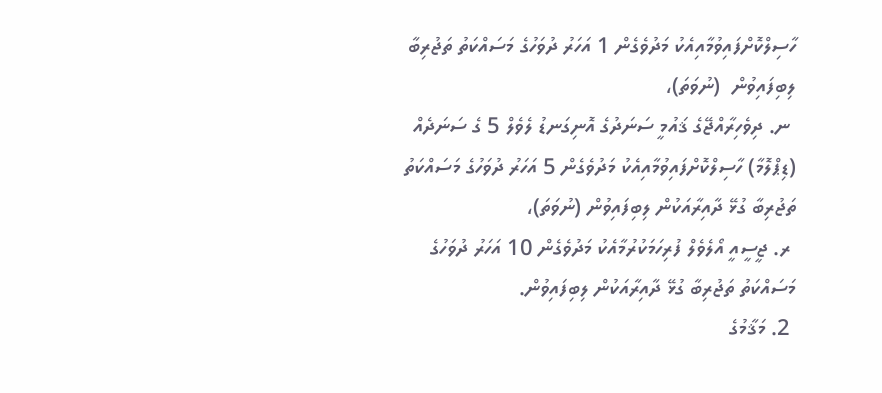ހާސިލްކޮށްފައިވުމާއިއެކު މަދުވެގެން 1 އަހަރު ދުވަހުގެ މަސައްކަތު ތަޖުރިބާ ލިބިފައިވުން  (ނުވަތަ)،
 ނ. ދިވެހިރާއްޖޭގެ ޤައުމީ ސަނަދުގެ އޮނިގަނޑު ލެވެލް 5 ގެ ސަނަދެއް (ޑިޕްލޮމާ) ހާސިލްކޮށްފައިވުމާއިއެކު މަދުވެގެން 5 އަހަރު ދުވަހުގެ މަސައްކަތު ތަޖުރިބާ ގުޅޭ ދާއިރާއަކުން ލިބިފައިވުން (ނުވަތަ)،
 ރ. ޖީސީއީ އޯލެވެލް ފުރިހަމަކުރުމާއެކު މަދުވެގެން 10 އަހަރު ދުވަހުގެ މަސައްކަތު ތަޖުރިބާ ގުޅޭ ދާއިރާއަކުން ލިބިފައިވުން.
 2. މަޤާމުގެ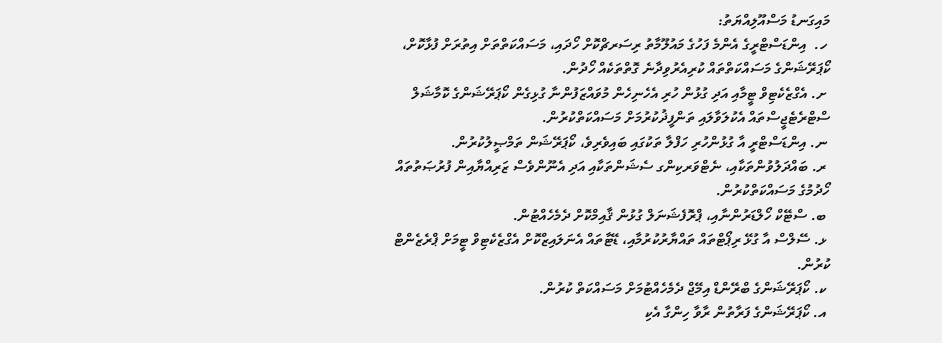މައިގަނޑު މަސްއޫލިއްޔަތު:
 ހ.  އިންޑަސްޓްރީގެ އެންމެ ފަހުގެ މައުލޫމާތު ރިސަރޗްކޮށް ހޯދައި، މަސައްކަތްތަށް އިތުރަށް ފުޅާކޮށް، ކޯޕަރޭޝަންގެ މަސައްކަތްތައް ކުރިއެރުވިދާނެ ގޮތްތަކެއް ހޯދުން.
 ށ. އެގްޒެކެޓިވް ޓީމާއި އަދި ގުޅުން ހުރި އެހެނިހެން މުވައްޒަފުންނާ ގުޅިގެން ކޯޕަރޭޝަންގެ ކޮމާޝަލް ސްޓްރެޓެޖީސްތައް އެކުލަވާލައި ތަންފީޛުކުރުމަށް މަސައްކަތްކުރުން.
 ނ. އިންޑަސްޓްރީ އާ ގުޅުންހުރި ހަފްލާ ތަކުގައި ބައިވެރިވެ، ކޯޕަރޭޝަން ތަމްޞީލުކުރުން.
 ރ. ބައްދަލުވުންތަކާއި، ނެޓްވަރކިންގ ސެޝަންތަކާއި އަދި އެނޫންވެސް ޒަރިއްޔާއިން ފުރުޞަތުތައް ހޯދުމުގެ މަސައްކަތްކުރުން.
 ބ. ސްޓޭކް ހޯލްޑަރުންނާއި، ޕްރޮފެޝަނަލް ގުޅުން ޤާއިމްކޮށް ދެމެހެއްޓުން.
 ޅ. ސޭލްސް އާ ގުޅޭ ރިޕޯޓްތައް ތައްޔާރުކުރުމާއި، ޑޭޓާތައް އެނަލައިޒްކޮށް އެގްޒެކެޓިވް ޓީމަށް ޕްރެޒެންޓް ކުރުން.
 ކ. ކޯޕަރޭޝަންގެ ބްރޭންޑް އިމޭޖް ދެމެހެއްޓުމަށް މަސައްކަތް ކުރުން.
 އ. ކޯޕަރޭޝަންގެ ފަރާތުން ރާވާ ހިންގާ އެކި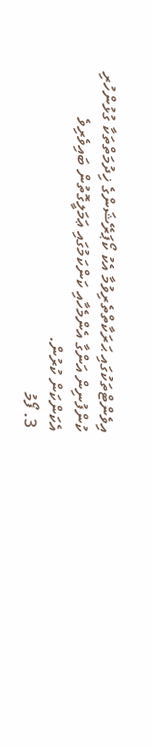އިވެންޓްތަކުގައި ޙަރަކާތްތެރިވުމާ އެކު ކޯޕަރޭޝަންގެ ޚިދުމަތްތަކާ ގުޅުންހުރި ކުންފުނިން އަންގާ އެންމެހާއި ކަންކަމުގައި ޢަމަލީގޮތުން ބައިވެރިވެ އެކަންކަން ކުރުން.
 3. ފޯމު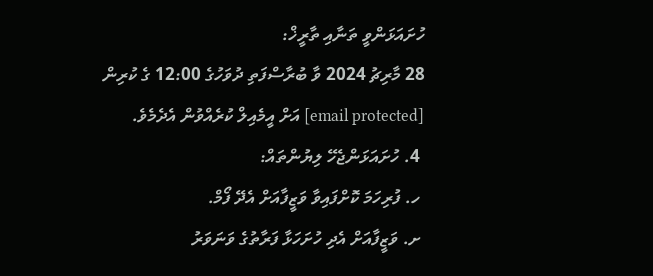ހުށައަޅަންވީ ތަނާއި ތާރީޚް:
28 މާރިޗު 2024 ވާ ބުރާސްފަތި ދުވަހުގެ 12:00 ގެ ކުރިން [email protected] އަށް އީމެއިލް ކުރެއްވުން އެދެމެވެ.
 4. ހުށައަޅަންޖެހޭ ލިޔުންތައް:
 ހ. ފުރިހަމަ ކޮށްފައިވާ ވަޒީފާއަށް އެދޭ ފޯމް.
 ށ. ވަޒީފާއަށް އެދި ހުށަހަޅާ ފަރާތުގެ ވަނަވަރު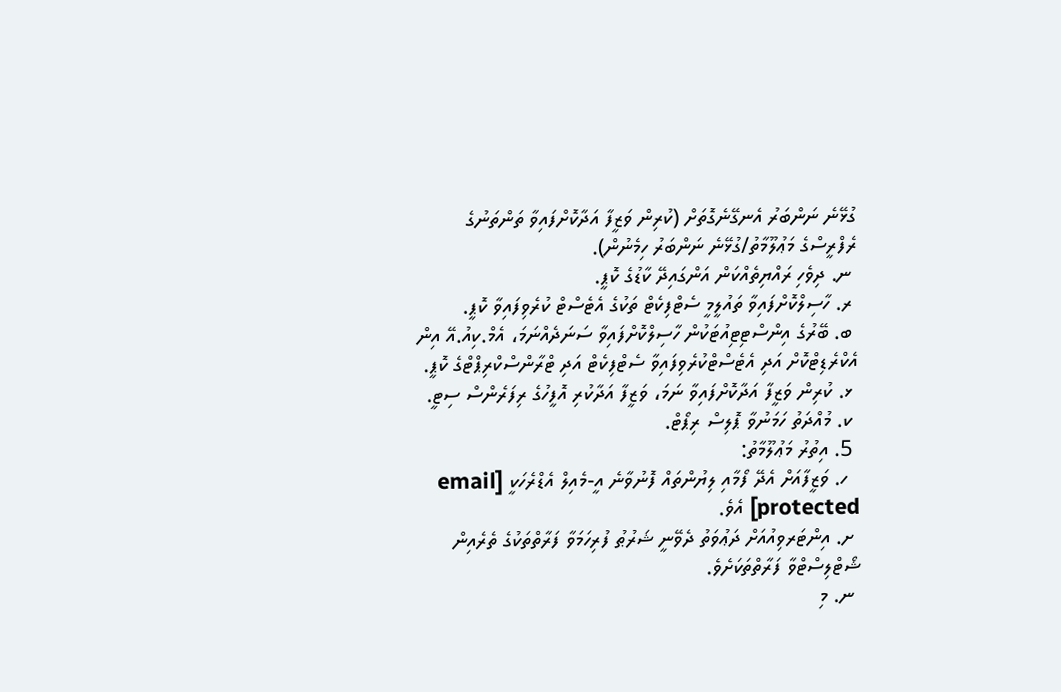ގުޅޭނެ ނަންބަރު އެނގޭނެގޮތަށް (ކުރިން ވަޒީފާ އަދާކޮށްފައިވާ ތަންތަނުގެ ރެފްރީސްގެ މަޢުލޫމާތު/ގުޅޭނެ ނަންބަރު ހިމެނުން).
 ނ. ދިވެހި ރައްޔިތެއްކަން އަންގައިދޭ ކާޑުގެ ކޮޕީ.
 ރ. ހާސިލްކޮށްފައިވާ ތައުލީމީ ސެޓްފިކެޓް ތަކުގެ އެޓެސްޓް ކުރެވިފައިވާ ކޮޕީ.
 ބ. ބޭރުގެ އިންސްޓިޓިއުޓަކުން ހާސިލްކޮށްފައިވާ ސަނަދެއްނަމަ، އެމް.ކިއު.އޭ އިން އެކްރެޑިޓްކޮށް އަދި އެޓެސްޓްކުރެވިފައިވާ ސެޓްފިކެޓް އަދި ޓްރާންސްކްރިޕްޓްގެ ކޮޕީ.
 ޅ. ކުރިން ވަޒީފާ އަދާކޮށްފައިވާ ނަމަ، ވަޒީފާ އަދާކުރި އޮފީހުގެ ރިފަރެންސް ސިޓީ.
 ކ. މުއްދަތު ހަމަނުވާ ޕޮލިސް ރިޕޯޓް.
 5. އިތުރު މަޢުލޫމާތު:
  ހ. ވަޒީފާއަށް އެދޭ ފޯމާއި ލިޔުންތައް ފޮނުވާނެ އީ-މެއިލް އެޑްރެހަކީ [email protected] އެވެ.
 ށ. އިންޓަރވިއުއަށް ދަޢުވަތު ދެވޭނީ ޝަރުޠު ފުރިހަމަވާ ފަރާތްތަކުގެ ތެރެއިން ޝޯޓްލިސްޓްވާ ފަރާތްތަކަށެވެ.
 ނ. މި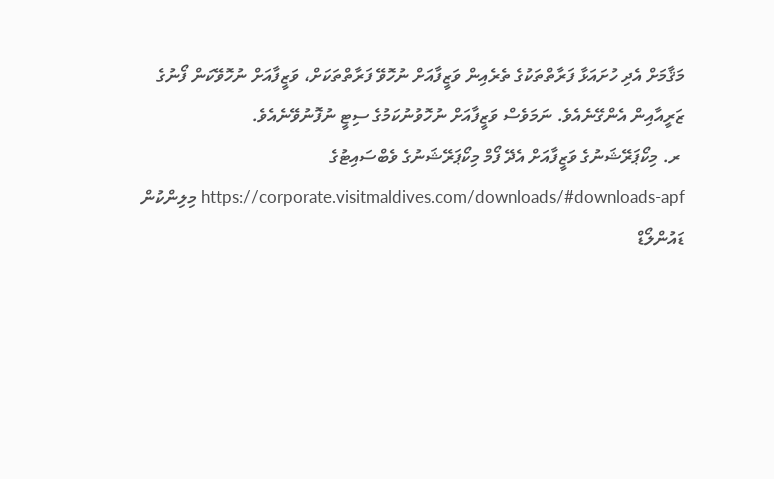މަޤާމަށް އެދި ހުށައަޅާ ފަރާތްތަކުގެ ތެރެއިން ވަޒީފާއަށް ނުހޮވޭ ފަރާތްތަކަށް، ވަޒީފާއަށް ނުހޮވޭކަން ފޯނުގެ ޒަރީއާއިން އެންގޭނެއެވެ. ނަމަވެސް ވަޒީފާއަށް ނުހޮވުނުކަމުގެ ސިޓީ ނުފޮނުވޭނެއެވެ.
 ރ. މިކޯޕަރޭޝަނުގެ ވަޒީފާއަށް އެދޭ ފޯމް މިކޯޕަރޭޝަނުގެ ވެބްސައިޓުގެ https://corporate.visitmaldives.com/downloads/#downloads-apf މިލިންކުން ޑައުންލޯޑް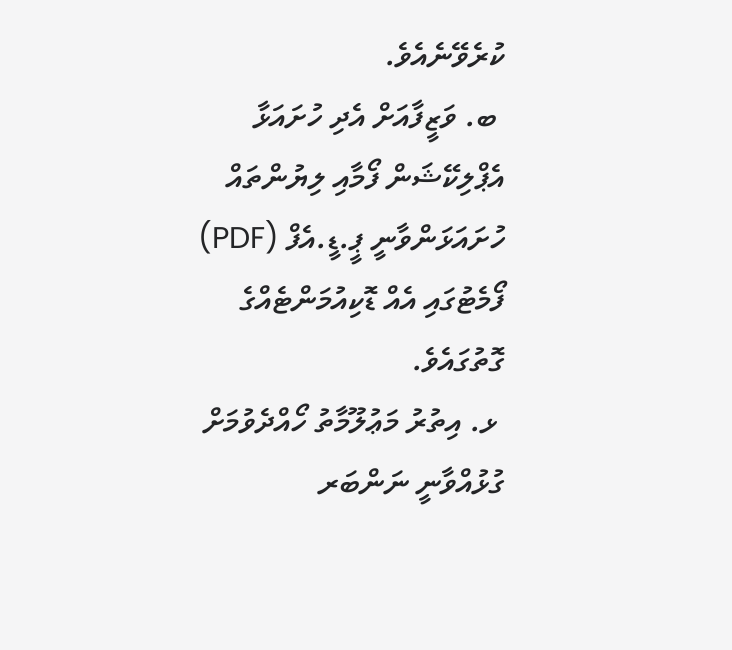ކުރެވޭނެއެވެ.
 ބ. ވަޒީފާއަށް އެދި ހުށައަޅާ އެޕްލިކޭޝަން ފޯމާއި ލިޔުންތައް ހުށައަޅަންވާނީ ޕީ.ޑީ.އެފް (PDF) ފޯމެޓުގައި އެއް ޑޮކިއުމަންޓެއްގެ ގޮތުގައެވެ.
 ޅ. އިތުރު މަޢުލޫމާތު ހޯއްދެވުމަށް ގުޅުއްވާނީ ނަންބަރ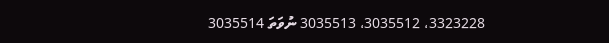3323228، 3035512، 3035513 ނުވަތަ 3035514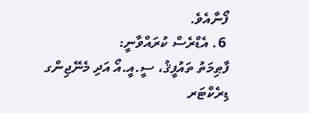ފޯނާއެވެ.
 6. އެޑްރެސް ކުރައްވާނީ:
ފާޠިމަތު ތައުފީޤު، ސީ.އީ.އޯ އަދި މެނޭޖިންގ ޑިރެކްޓަރ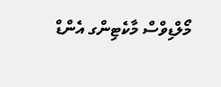މޯލްޑިވްސް މާކެޓިންގ އެންޑް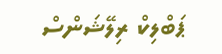ޕަބްލިކް ރިލޭޝަންސް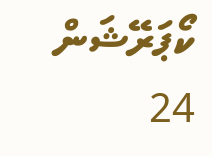ކޯޕަރޭޝަން
24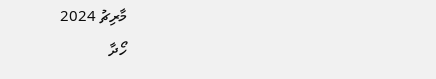މާރިޗު 2024
ހޯދާ